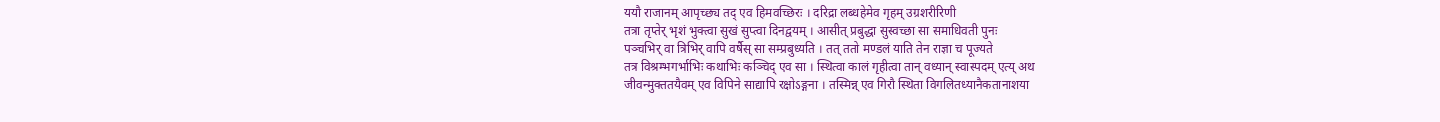ययौ राजानम् आपृच्छ्य तद् एव हिमवच्छिरः । दरिद्रा लब्धहेमेव गृहम् उग्रशरीरिणी
तत्रा तृप्तेर् भृशं भुक्त्वा सुखं सुप्त्वा दिनद्वयम् । आसीत् प्रबुद्धा सुस्वच्छा सा समाधिवती पुनः
पञ्चभिर् वा त्रिभिर् वापि वर्षैस् सा सम्प्रबुध्यति । तत् ततो मण्डलं याति तेन राज्ञा च पूज्यते
तत्र विश्रम्भगर्भाभिः कथाभिः कञ्चिद् एव सा । स्थित्वा कालं गृहीत्वा तान् वध्यान् स्वास्पदम् एत्य् अथ
जीवन्मुक्ततयैवम् एव विपिने साद्यापि रक्षोऽङ्गना । तस्मिन्न् एव गिरौ स्थिता विगलितध्यानैकतानाशया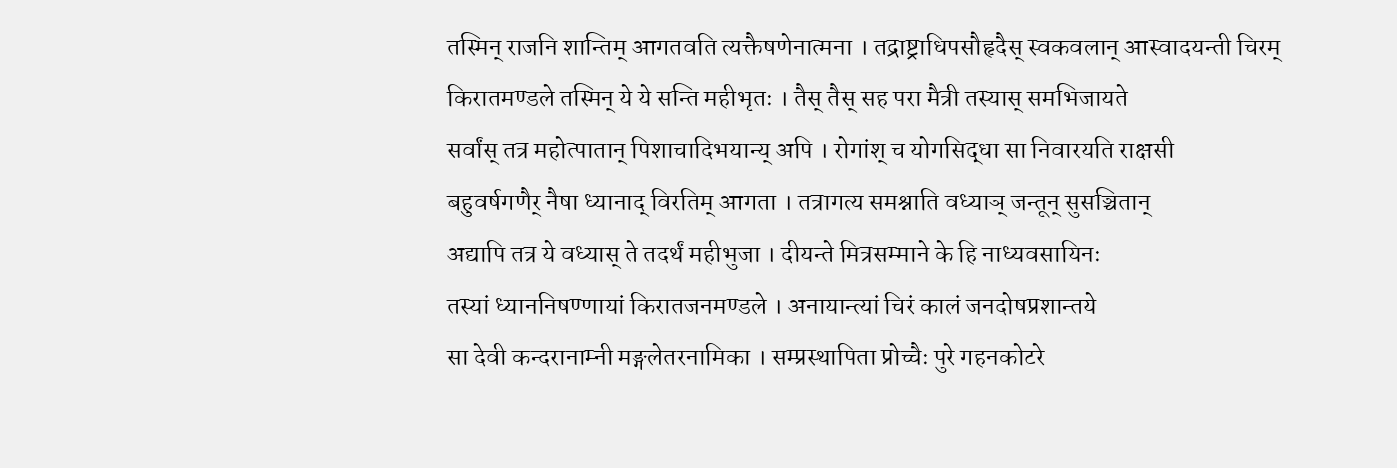तस्मिन् राजनि शान्तिम् आगतवति त्यक्तैषणेनात्मना । तद्राष्ट्राधिपसौहृदैस् स्वकवलान् आस्वादयन्ती चिरम्
किरातमण्डले तस्मिन् ये ये सन्ति महीभृतः । तैस् तैस् सह परा मैत्री तस्यास् समभिजायते
सर्वांस् तत्र महोत्पातान् पिशाचादिभयान्य् अपि । रोगांश् च योगसिद्धा सा निवारयति राक्षसी
बहुवर्षगणैर् नैषा ध्यानाद् विरतिम् आगता । तत्रागत्य समश्नाति वध्याञ् जन्तून् सुसञ्चितान्
अद्यापि तत्र ये वध्यास् ते तदर्थं महीभुजा । दीयन्ते मित्रसम्माने के हि नाध्यवसायिनः
तस्यां ध्याननिषण्णायां किरातजनमण्डले । अनायान्त्यां चिरं कालं जनदोषप्रशान्तये
सा देवी कन्दरानाम्नी मङ्गलेतरनामिका । सम्प्रस्थापिता प्रोच्चैः पुरे गहनकोटरे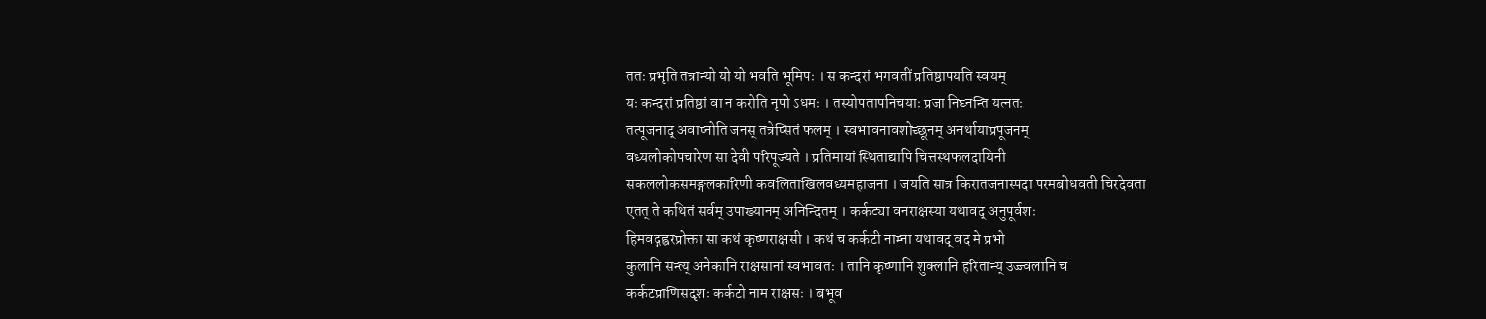ततः प्रभृति तत्रान्यो यो यो भवति भूमिपः । स कन्दरां भगवतीं प्रतिष्ठापयति स्वयम्
यः कन्दरां प्रतिष्ठां वा न करोति नृपो ऽधमः । तस्योपतापनिचयाः प्रजा निघ्नन्ति यत्नतः
तत्पूजनाद् अवाप्नोति जनस् तत्रेप्सितं फलम् । स्वभावनावशोच्छूनम् अनर्थायाप्रपूजनम्
वध्यलोकोपचारेण सा देवी परिपूज्यते । प्रतिमायां स्थिताद्यापि चित्तस्थफलदायिनी
सकललोकसमङ्गलकारिणी कवलिताखिलवध्यमहाजना । जयति सात्र किरातजनास्पदा परमबोधवती चिरदेवता
एतत् ते कथितं सर्वम् उपाख्यानम् अनिन्दितम् । कर्कट्या वनराक्षस्या यथावद् अनुपूर्वशः
हिमवद्गह्वरप्रोक्ता सा कथं कृष्णराक्षसी । कथं च कर्कटी नाम्ना यथावद् वद मे प्रभो
कुलानि सन्त्य् अनेकानि राक्षसानां स्वभावतः । तानि कृष्णानि शुक्लानि हरितान्य् उज्ज्वलानि च
कर्कटप्राणिसदृशः कर्कटो नाम राक्षसः । बभूव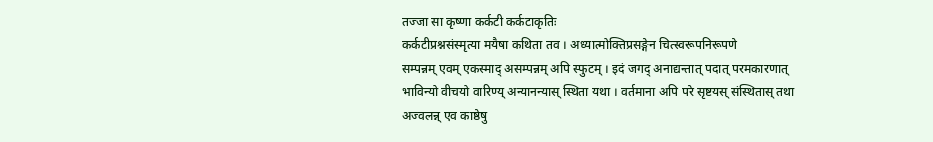तज्जा सा कृष्णा कर्कटी कर्कटाकृतिः
कर्कटीप्रश्नसंस्मृत्या मयैषा कथिता तव । अध्यात्मोक्तिप्रसङ्गेन चित्स्वरूपनिरूपणे
सम्पन्नम् एवम् एकस्माद् असम्पन्नम् अपि स्फुटम् । इदं जगद् अनाद्यन्तात् पदात् परमकारणात्
भाविन्यो वीचयो वारिण्य् अन्यानन्यास् स्थिता यथा । वर्तमाना अपि परे सृष्टयस् संस्थितास् तथा
अज्वलन्न् एव काष्ठेषु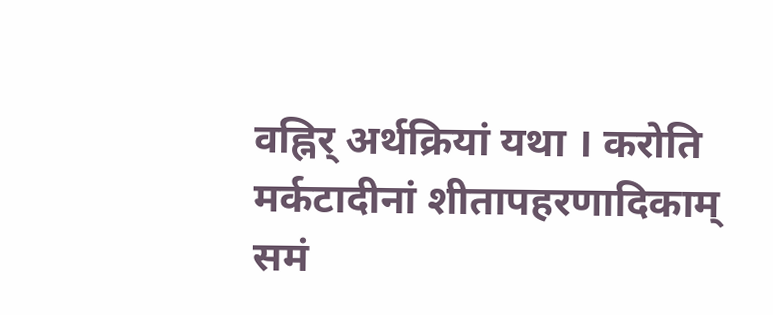वह्निर् अर्थक्रियां यथा । करोति मर्कटादीनां शीतापहरणादिकाम्
समं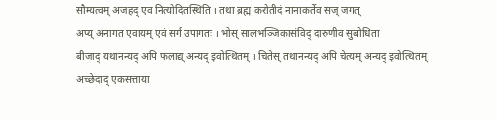सौम्यत्वम् अजहद् एव नित्योदितस्थिति । तथा ब्रह्म करोतीदं नानाकर्तेव सज् जगत्
अप्य् अनागत एवायम् एवं सर्ग उपागतः । भोस् सालभञ्जिकासंविद् दारुणीव सुबोधिता
बीजाद् यथानन्यद् अपि फलाद्य् अन्यद् इवोत्थितम् । चितेस् तथानन्यद् अपि चेत्यम् अन्यद् इवोत्थितम्
अच्छेदाद् एकसत्ताया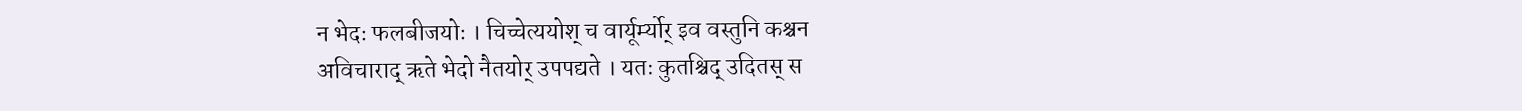न भेदः फलबीजयोः । चिच्चेत्ययोश् च वार्यूर्म्योर् इव वस्तुनि कश्चन
अविचाराद् ऋते भेदो नैतयोर् उपपद्यते । यतः कुतश्चिद् उदितस् स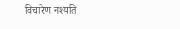विचारेण नश्यति